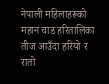नेपाली महिलाहरूको महान चाड हरितालिका तीज आउँदा हरियो र रातो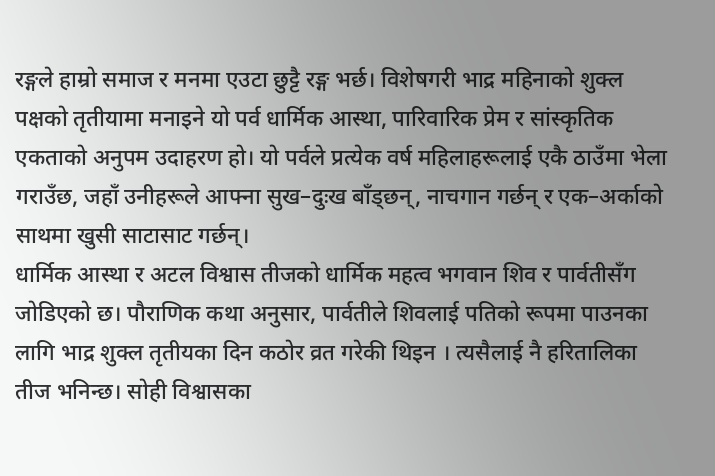रङ्गले हाम्रो समाज र मनमा एउटा छुट्टै रङ्ग भर्छ। विशेषगरी भाद्र महिनाको शुक्ल पक्षको तृतीयामा मनाइने यो पर्व धार्मिक आस्था, पारिवारिक प्रेम र सांस्कृतिक एकताको अनुपम उदाहरण हो। यो पर्वले प्रत्येक वर्ष महिलाहरूलाई एकै ठाउँमा भेला गराउँछ, जहाँ उनीहरूले आफ्ना सुख–दुःख बाँड्छन्, नाचगान गर्छन् र एक–अर्काको साथमा खुसी साटासाट गर्छन्।
धार्मिक आस्था र अटल विश्वास तीजको धार्मिक महत्व भगवान शिव र पार्वतीसँग जोडिएको छ। पौराणिक कथा अनुसार, पार्वतीले शिवलाई पतिको रूपमा पाउनका लागि भाद्र शुक्ल तृतीयका दिन कठोर व्रत गरेकी थिइन । त्यसैलाई नै हरितालिका तीज भनिन्छ। सोही विश्वासका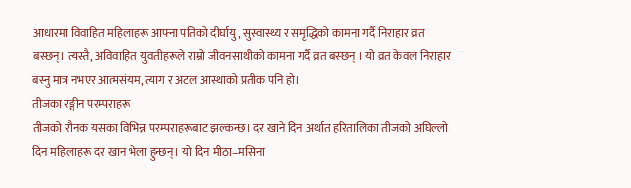आधारमा विवाहित महिलाहरू आफ्ना पतिको दीर्घायु, सुस्वास्थ्य र समृद्धिको कामना गर्दै निराहार व्रत बस्छन्। त्यस्तै, अविवाहित युवतीहरूले राम्रो जीवनसाथीको कामना गर्दै व्रत बस्छन् । यो व्रत केवल निराहार बस्नु मात्र नभएर आत्मसंयम, त्याग र अटल आस्थाको प्रतीक पनि हो।
तीजका रङ्गीन परम्पराहरू
तीजको रौनक यसका विभिन्न परम्पराहरूबाट झल्कन्छ। दर खाने दिन अर्थात हरितालिका तीजको अघिल्लो दिन महिलाहरू दर खान भेला हुन्छन्। यो दिन मीठा–मसिना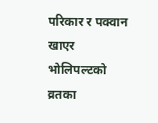परिकार र पक्वान खाएर भोलिपल्टको व्रतका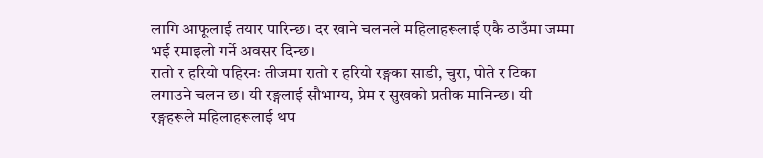लागि आफूलाई तयार पारिन्छ। दर खाने चलनले महिलाहरूलाई एकै ठाउँमा जम्मा भई रमाइलो गर्ने अवसर दिन्छ।
रातो र हरियो पहिरनः तीजमा रातो र हरियो रङ्गका साडी, चुरा, पोते र टिका लगाउने चलन छ। यी रङ्गलाई सौभाग्य, प्रेम र सुखको प्रतीक मानिन्छ। यी रङ्गहरूले महिलाहरूलाई थप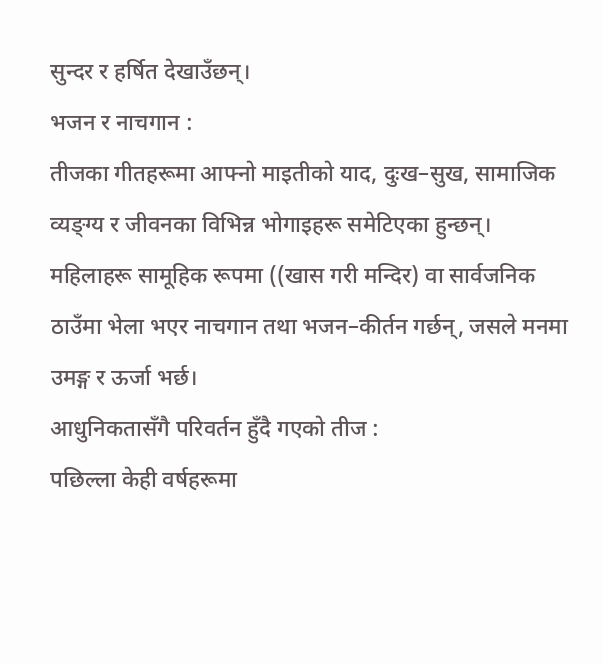सुन्दर र हर्षित देखाउँछन्।
भजन र नाचगान :
तीजका गीतहरूमा आफ्नो माइतीको याद, दुःख–सुख, सामाजिक व्यङ्ग्य र जीवनका विभिन्न भोगाइहरू समेटिएका हुन्छन्। महिलाहरू सामूहिक रूपमा ((खास गरी मन्दिर) वा सार्वजनिक ठाउँमा भेला भएर नाचगान तथा भजन–कीर्तन गर्छन्, जसले मनमा उमङ्ग र ऊर्जा भर्छ।
आधुनिकतासँगै परिवर्तन हुँदै गएको तीज :
पछिल्ला केही वर्षहरूमा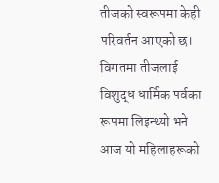तीजको स्वरूपमा केही परिवर्तन आएको छ। विगतमा तीजलाई विशुद्ध धार्मिक पर्वका रूपमा लिइन्थ्यो भने आज यो महिलाहरूको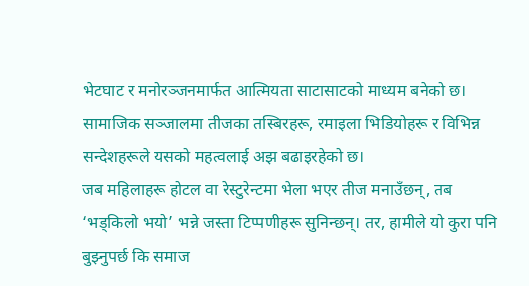भेटघाट र मनोरञ्जनमार्फत आत्मियता साटासाटको माध्यम बनेको छ। सामाजिक सञ्जालमा तीजका तस्बिरहरू, रमाइला भिडियोहरू र विभिन्न सन्देशहरूले यसको महत्वलाई अझ बढाइरहेको छ।
जब महिलाहरू होटल वा रेस्टुरेन्टमा भेला भएर तीज मनाउँछन्, तब ‘भड्किलो भयो’ भन्ने जस्ता टिप्पणीहरू सुनिन्छन्। तर, हामीले यो कुरा पनि बुझ्नुपर्छ कि समाज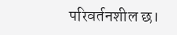परिवर्तनशील छ।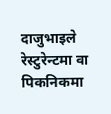दाजुभाइले रेस्टुरेन्टमा वा पिकनिकमा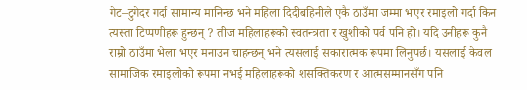गेट–टुगेदर गर्दा सामान्य मानिन्छ भने महिला दिदीबहिनीले एकै ठाउँमा जम्मा भएर रमाइलो गर्दा किन त्यस्ता टिप्पणीहरू हुन्छन् ? तीज महिलाहरूको स्वतन्त्रता र खुशीको पर्व पनि हो। यदि उनीहरू कुनै राम्रो ठाउँमा भेला भएर मनाउन चाहन्छन् भने त्यसलाई सकारात्मक रूपमा लिनुपर्छ। यसलाई केवल सामाजिक रमाइलोको रूपमा नभई महिलाहरूको शसक्तिकरण र आत्मसम्मानसँग पनि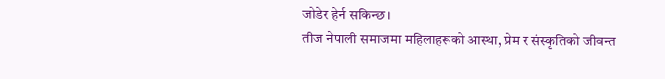जोडेर हेर्न सकिन्छ।
तीज नेपाली समाजमा महिलाहरूको आस्था, प्रेम र संस्कृतिको जीवन्त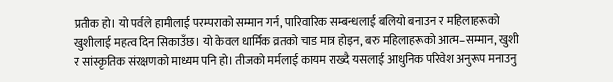प्रतीक हो। यो पर्वले हामीलाई परम्पराको सम्मान गर्न, पारिवारिक सम्बन्धलाई बलियो बनाउन र महिलाहरूको खुशीलाई महत्व दिन सिकाउँछ। यो केवल धार्मिक व्रतको चाड मात्र होइन, बरु महिलाहरूको आत्म–सम्मान, खुशी र सांस्कृतिक संरक्षणको माध्यम पनि हो। तीजको मर्मलाई कायम राख्दै यसलाई आधुनिक परिवेश अनुरूप मनाउनु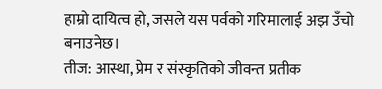हाम्रो दायित्व हो, जसले यस पर्वको गरिमालाई अझ उँचो बनाउनेछ।
तीज: आस्था, प्रेम र संस्कृतिको जीवन्त प्रतीक